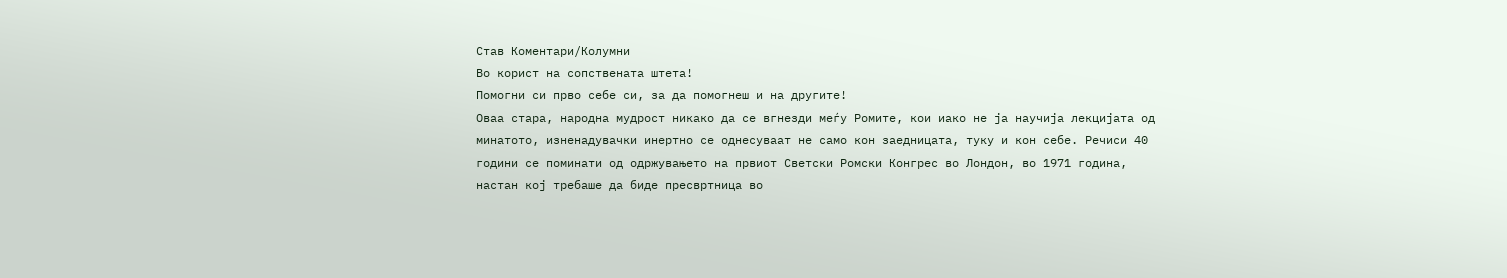Став Коментари/Колумни
Во корист на сопствената штета!
Помогни си прво себе си, за да помогнеш и на другите!
Оваа стара, народна мудрост никако да се вгнезди меѓу Ромите, кои иако не ја научија лекцијата од минатото, изненадувачки инертно се однесуваат не само кон заедницата, туку и кон себе. Речиси 40 години се поминати од одржувањето на првиот Светски Ромски Конгрес во Лондон, во 1971 година, настан кој требаше да биде пресвртница во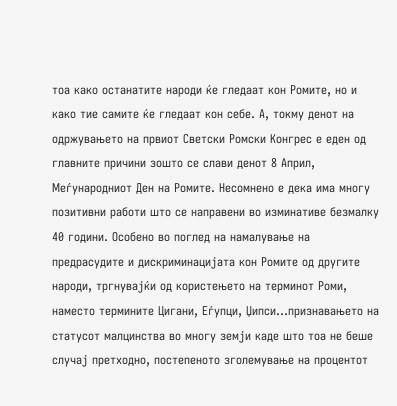тоа како останатите народи ќе гледаат кон Ромите, но и како тие самите ќе гледаат кон себе. А, токму денот на одржувањето на првиот Светски Ромски Конгрес е еден од главните причини зошто се слави денот 8 Април, Меѓународниот Ден на Ромите. Несомнено е дека има многу позитивни работи што се направени во изминативе безмалку 40 години. Особено во поглед на намалување на предрасудите и дискриминацијата кон Ромите од другите народи, тргнувајќи од користењето на терминот Роми, наместо термините Цигани, Еѓупци, Џипси...признавањето на статусот малцинства во многу земји каде што тоа не беше случај претходно, постепеното зголемување на процентот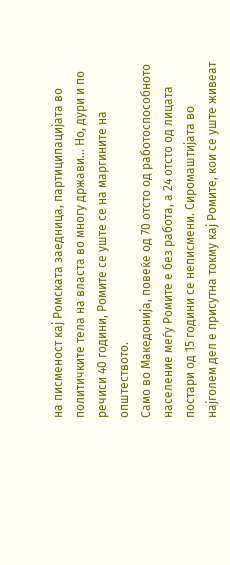на писменост кај Ромската заедница, партиципацијата во политичките тела на власта во многу држави... Но, дури и по речиси 40 години, Ромите се уште се на маргините на општеството.
Само во Македонија, повеќе од 70 отсто од работоспособното население меѓу Ромите е без работа, а 24 отсто од лицата постари од 15 години се неписмени. Сиромаштијата во најголем дел е присутна токму кај Ромите, кои се уште живеат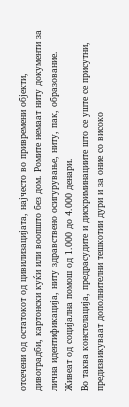отсечени од остатокот од цивилизацијата, најчесто во привремени објекти, дивоградби, картонски куќи или воопшто без дом. Ромите немаат ниту документи за лична идентификација, ниту здравствено осигурување, ниту, пак, образование. Живеат од социјална помош од 1.000 до 4.000 денари.
Во таква констелација, предрасудите и дискриминациите што се уште се присутни, предизвикуваат дополнителни тешкотии дури и за оние со високо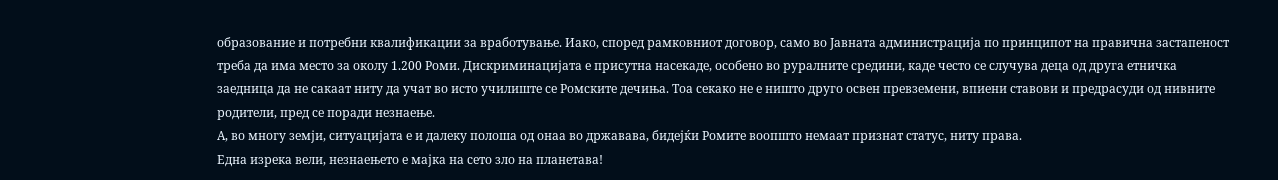образование и потребни квалификации за вработување. Иако, според рамковниот договор, само во Јавната администрација по принципот на правична застапеност треба да има место за околу 1.200 Роми. Дискриминацијата е присутна насекаде, особено во руралните средини, каде често се случува деца од друга етничка заедница да не сакаат ниту да учат во исто училиште се Ромските дечиња. Тоа секако не е ништо друго освен превземени, впиени ставови и предрасуди од нивните родители, пред се поради незнаење.
А, во многу земји, ситуацијата е и далеку полоша од онаа во државава, бидејќи Ромите воопшто немаат признат статус, ниту права.
Една изрека вели, незнаењето е мајка на сето зло на планетава!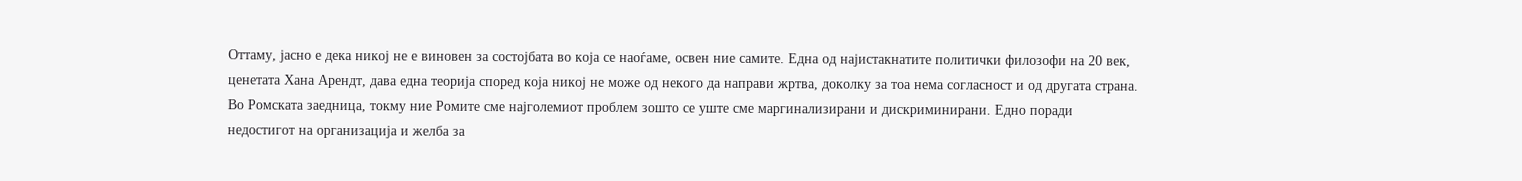Оттаму, јасно е дека никој не е виновен за состојбата во која се наоѓаме, освен ние самите. Една од најистакнатите политички филозофи на 20 век, ценетата Хана Арендт, дава една теорија според која никој не може од некого да направи жртва, доколку за тоа нема согласност и од другата страна.
Во Ромската заедница, токму ние Ромите сме најголемиот проблем зошто се уште сме маргинализирани и дискриминирани. Едно поради недостигот на организација и желба за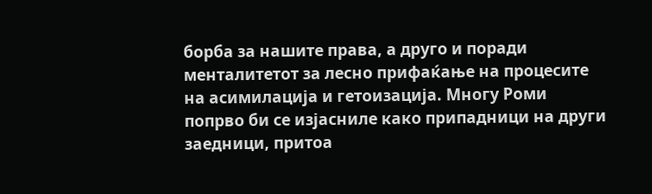борба за нашите права, а друго и поради менталитетот за лесно прифаќање на процесите на асимилација и гетоизација. Многу Роми попрво би се изјасниле како припадници на други заедници, притоа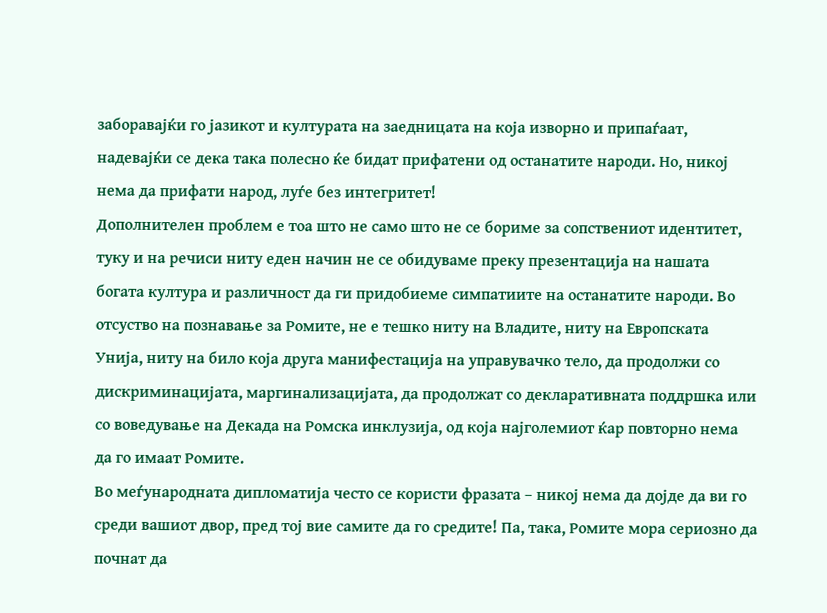заборавајќи го јазикот и културата на заедницата на која изворно и припаѓаат, надевајќи се дека така полесно ќе бидат прифатени од останатите народи. Но, никој нема да прифати народ, луѓе без интегритет!
Дополнителен проблем е тоа што не само што не се бориме за сопствениот идентитет, туку и на речиси ниту еден начин не се обидуваме преку презентација на нашата богата култура и различност да ги придобиеме симпатиите на останатите народи. Во отсуство на познавање за Ромите, не е тешко ниту на Владите, ниту на Европската Унија, ниту на било која друга манифестација на управувачко тело, да продолжи со дискриминацијата, маргинализацијата, да продолжат со декларативната поддршка или со воведување на Декада на Ромска инклузија, од која најголемиот ќар повторно нема да го имаат Ромите.
Во меѓународната дипломатија често се користи фразата – никој нема да дојде да ви го среди вашиот двор, пред тој вие самите да го средите! Па, така, Ромите мора сериозно да почнат да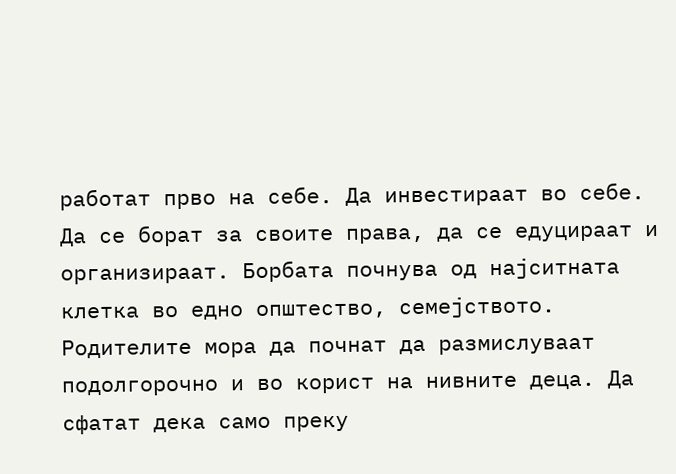работат прво на себе. Да инвестираат во себе. Да се борат за своите права, да се едуцираат и организираат. Борбата почнува од најситната клетка во едно општество, семејството. Родителите мора да почнат да размислуваат подолгорочно и во корист на нивните деца. Да сфатат дека само преку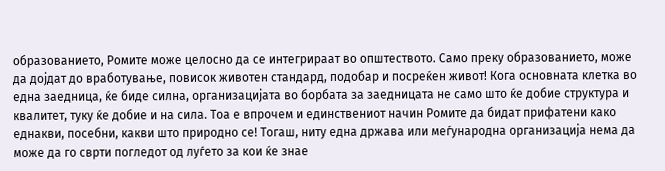образованието, Ромите може целосно да се интегрираат во општеството. Само преку образованието, може да дојдат до вработување, повисок животен стандард, подобар и посреќен живот! Кога основната клетка во една заедница, ќе биде силна, организацијата во борбата за заедницата не само што ќе добие структура и квалитет, туку ќе добие и на сила. Тоа е впрочем и единствениот начин Ромите да бидат прифатени како еднакви, посебни, какви што природно се! Тогаш, ниту една држава или меѓународна организација нема да може да го сврти погледот од луѓето за кои ќе знае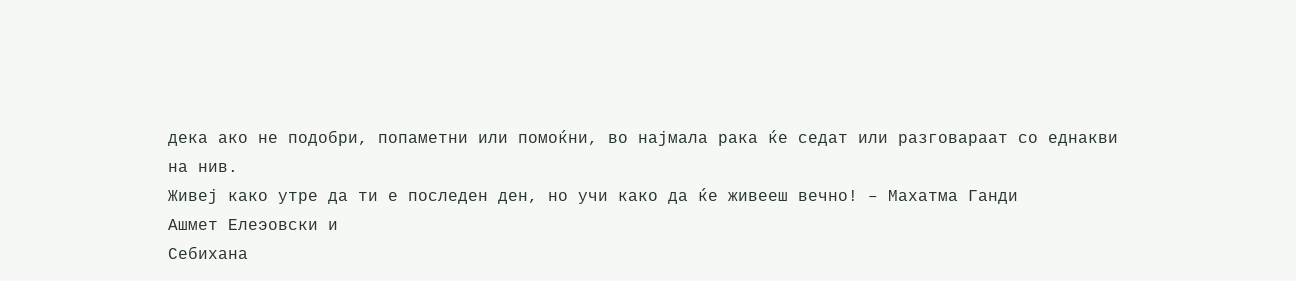дека ако не подобри, попаметни или помоќни, во најмала рака ќе седат или разговараат со еднакви на нив.
Живеј како утре да ти е последен ден, но учи како да ќе живееш вечно! – Махатма Ганди
Ашмет Елеэовски и
Себихана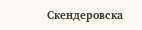Скендеровска